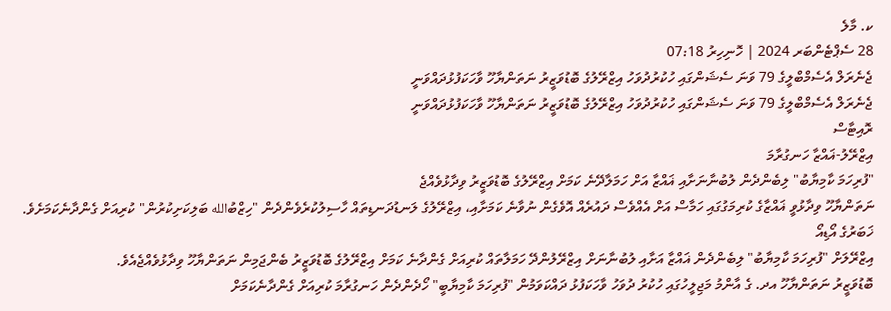ކ. މާލެ
28 ސެޕްޓެންބަރ 2024 | ހޮނިހިރު 07:18
ޖެނެރަލް އެސެމްބްލީގެ 79 ވަނަ ސެޝަންގައި ހުކުރުދުވަހު އިޒްރޭލުގެ ބޮޑުވަޒީރު ނަތަންޔާހޫ ވާހަކަފުޅުދައްވަނީ
ޖެނެރަލް އެސެމްބްލީގެ 79 ވަނަ ސެޝަންގައި ހުކުރުދުވަހު އިޒްރޭލުގެ ބޮޑުވަޒީރު ނަތަންޔާހޫ ވާހަކަފުޅުދައްވަނީ
ރޮއިޓާސް
އިޒްރޭލު-ޣައްޒާ ހަނގުރާމަ
"ފުރިހަމަ ކާމިޔާބު" ލިބެންދެން ލުބުނާނަށާއި ޣައްޒާ އަށް ހަމަލާދޭނެ ކަމަށް އިޒްރޭލުގެ ބޮޑުވަޒީރު ވިދާޅުވެއްޖެ
ނަތަންޔާހޫ ވިދާޅުވީ ޣައްޒާގެ ކުރިމަގުގައި ހަމާސް އަށް އެއްވެސް ދައުރެއް އޮވެގެން ނުވާނެ ކަމަށާއި، އިޒްރޭލުގެ ލަނޑުދަނޑިތައް ހާސިލުކުރެވެންދެން "ހިޒްބުالله ބަލިކަށިކުރުން" ކުރިއަށް ގެންދާނެކަމަށެވެ.
ޚަބަރުގެ އޯޑިއޯ
އިޒްރޭލަށް "ފުރިހަމަ ކާމިޔާބު" ލިބެންދެން ޣައްޒާ އަށާއި ލުބުނާނަށް އިޒްރޭލުންދޭ ހަމަލާތައް ކުރިއަށް ގެންދާނެ ކަމަށް އިޒްރޭލުގެ ބޮޑުވަޒީރު ބެންޖަމިން ނަތަންޔާހޫ ވިދާޅުވެއްޖެއެވެ.
ބޮޑުވަޒީރު ނަތަންޔާހޫ އދ. ގެ އާންމު މަޖިލީހުގައި ހުކުރު ދުވަހު ވާހަކަފުޅު ދައްކަވަމުން "ފުރިހަމަ ކާމިޔާބީ" ހޯދެންދެން ހަނގުރާމަ ކުރިއަށް ގެންދާނެކަމަށް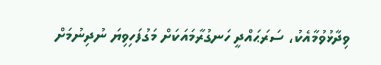ވިދާޅުވުމާއެކު، ސަރަޙައްދީ ހަނގުރާމައަކަށް މަގުފަހިވިޔަ ނުދިނުމަށް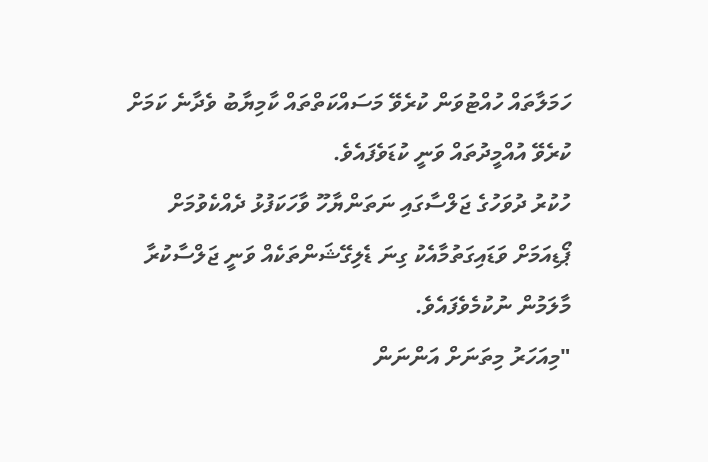ހަމަލާތައް ހުއްޓުވަން ކުރެވޭ މަސައްކަތްތައް ކާމިޔާބު ވެދާނެ ކަމަށް ކުރެވޭ އުއްމީދުތައް ވަނީ ކުޑަވެފައެވެ.
ހުކުރު ދުވަހުގެ ޖަލްސާގައި ނަތަންޔާހޫ ވާހަކަފުޅު ދެއްކެވުމަށް ޕޯޑިއަމަށް ވަޑައިގަތުމާއެކު ގިނަ ޑެލިގޭޝަންތަކެއް ވަނީ ޖަލްސާކުރާ މާލަމުން ނުކުމެވެފައެވެ.
"މިއަހަރު މިތަނަށް އަންނަން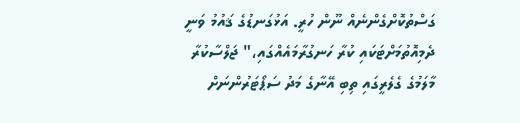ގަސްތުކޮށްގެންނެއް ނޫން ހުރީ. އަޅުގަނޑުގެ ޤައުމު ވަނީ ދެމިއޮތުމަށްޓަކައި ކުރާ ހަނގުރާމައެއްގައި،" ޖަލްސާކުރާ މާލަމުގެ ގެލެރީގައި ތިބި އޭނާގެ މަދު ސަޕޯޓަރުންނަށް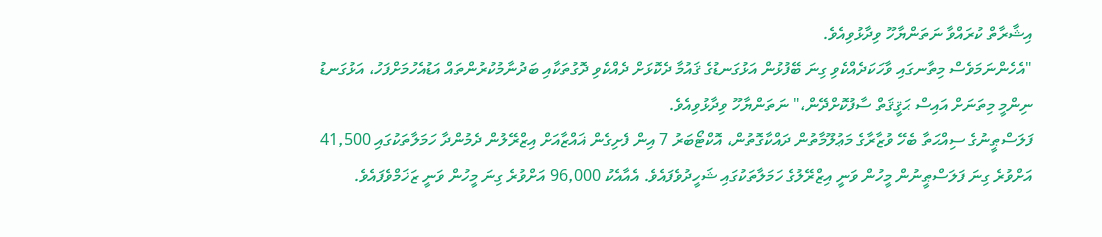އިޝާރާތް ކުރައްވާ ނަތަންޔާހޫ ވިދާޅުވިއެވެ.
"އެހެންނަމަވެސް މިތާނގައި ވާހަކަދެއްކެވި ގިނަ ބޭފުޅުން އަޅުގަނޑުގެ ޤައުމާ ދެކޮޅަށް ދެއްކެވި ދޮގުތަކާއި ބަދުނާމުކުރުންތައް އަޑުއެހުމަށްފަހު، އަޅުގަނޑު ނިންމީ މިތަނަށް އައިސް ޙަޤީޤަތް ސާފުކޮށްދޭން،" ނަތަންޔާހޫ ވިދާޅުވިއެވެ.
ފަލަސްޠީނުގެ ސިއްޙަތާ ބެހޭ ވުޒާރާގެ މަޢުލޫމާތުން ދައްކާގޮތުން، އޮކްޓޯބަރު 7 އިން ފެށިގެން ޣައްޒާއަށް އިޒްރޭލުން ދެމުންދާ ހަމަލާތަކުގައި 41,500 އަށްވުރެ ގިނަ ފަލަސްޠީނުން މީހުން ވަނީ އިޒްރޭލުގެ ހަމަލާތަކުގައި ޝަހީދުވެފައެވެ. އެއާއެކު 96,000 އަށްވުރެ ގިނަ މީހުން ވަނީ ޒަޚަމްވެފައެވެ.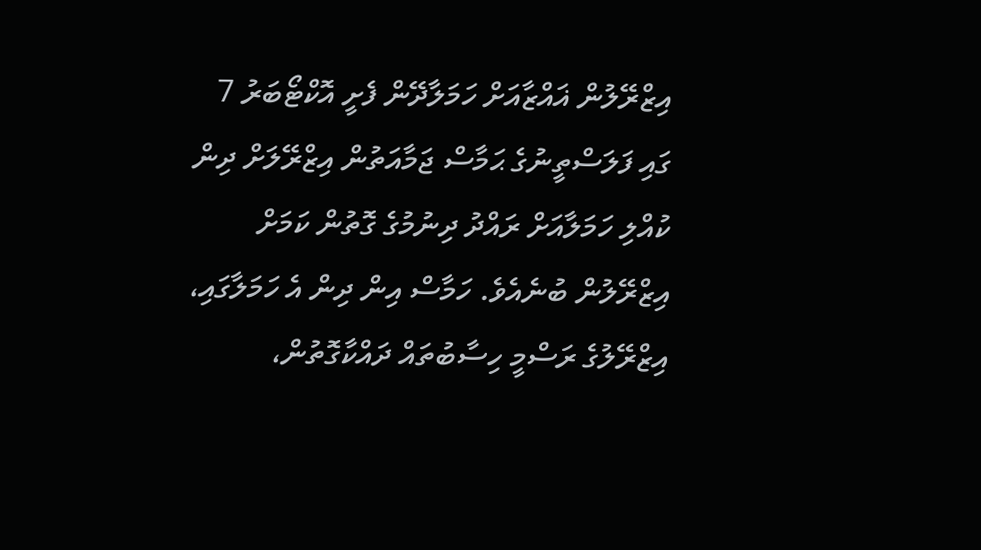އިޒްރޭލުން ޣައްޒާއަށް ހަމަލާދޭން ފެށީ އޮކްޓޯބަރު 7 ގައި ފަލަސްތީނުގެ ޙަމާސް ޖަމާއަތުން އިޒްރޭލަށް ދިން ކުއްލި ހަމަލާއަށް ރައްދު ދިނުމުގެ ގޮތުން ކަމަށް އިޒްރޭލުން ބުނެއެވެ. ހަމާސް އިން ދިން އެ ހަމަލާގައި، އިޒްރޭލުގެ ރަސްމީ ހިސާބުތައް ދައްކާގޮތުން،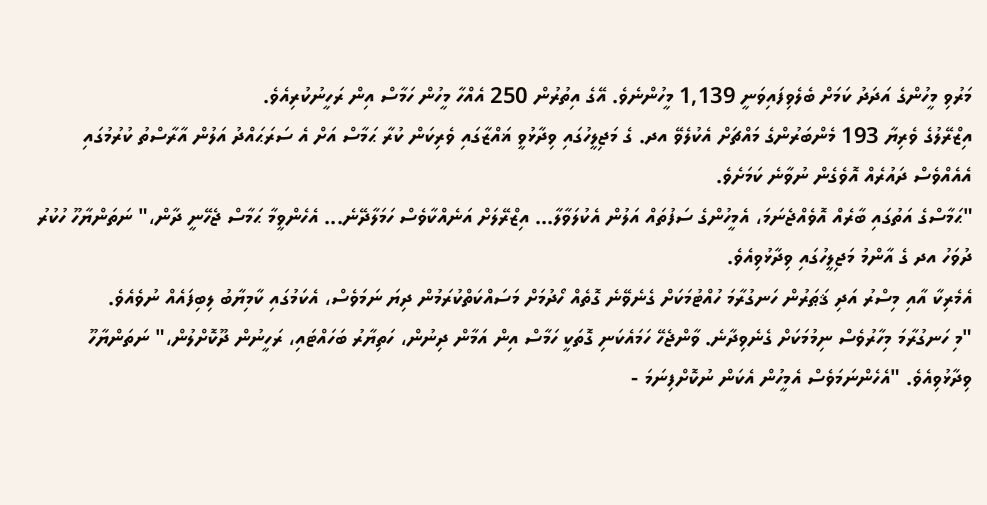މަރުވި މީހުންގެ އަދަދު ކަމަށް ބެލެވިފައިވަނީ 1,139 މީހުންނެވެ. އޭގެ އިތުރުން 250 އެއްހާ މީހުން ހަމާސް އިން ރަހީނުކުރިއެވެ.
އިޒްރޭލުގެ ވެރިޔާ 193 މެންބަރުންގެ މައްޗަށް އެކުލެވޭ އދ. ގެ މަޖިލީހުގައި ވިދާޅުވީ ޣައްޒާގައި ވެރިކަން ކުރާ ޙަމާސް އަށް އެ ސަރަޙައްދު އަލުން އާރާސްތު ކުރުމުގައި އެއެއްވެސް ދައުރެއް އޮވެގެން ނުވާނެ ކަމަށެވެ.
"ޙަމާސްގެ އަތުގައި ބާރެއް އޮވެއްޖެނަމަ، އެމީހުންގެ ސަފުތައް އަލުން އެކުލަވާލާ... އިޒްރޭލަށް އަނެއްކާވެސް ހަމަލާދޭނެ... އެހެންވީމާ ޙަމާސް ޖެހޭނީ ދާން،" ނަތަންޔާހޫ ހުކުރު ދުވަހު އދ ގެ އާންމު މަޖިލީހުގައި ވިދާޅުވިއެވެ.
އެމެރިކާ އާއި މިސްރު އަދި ޤަޠަރުން ހަނގުރާމަ ހުއްޓުމަކަށް ގެނެވޭނެ ގޮތެއް ހޯދުމަށް މަސައްކަތްކުރަމުން ދިޔަ ނަމަވެސް، އެކަމުގައި ކާމިޔާބު ލިބިފައެއް ނުވެއެވެ.
"މި ހަނގުރާމަ މިހާރުވެސް ނިމުމަކަށް ގެނެވިދާނެ. ވާންޖެހޭ ހަމައެކަނި ގޮތަކީ ހަމާސް އިން އަމާން ދިނުން، ހަތިޔާރު ބަހައްޓައި، ރަހީނުން ދޫކޮށްލުން،" ނަތަންޔާހޫ ވިދާޅުވިއެވެ. "އެހެންނަމަވެސް އެމީހުން އެކަން ނުކޮށްފިނަމަ -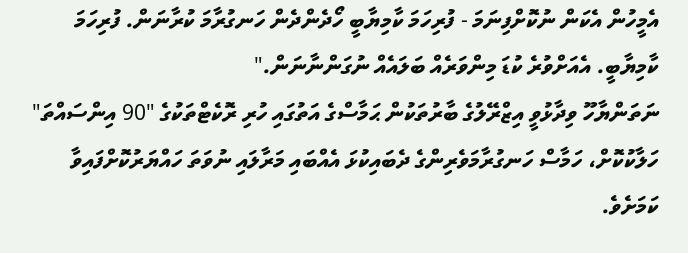އެމީހުން އެކަން ނުކޮށްފިނަމަ - ފުރިހަމަ ކާމިޔާބީ ހޯދެންދެން ހަނގުރާމަ ކުރާނަން. ފުރިހަމަ ކާމިޔާބީ. އެއަށްވުރެ ކުޑަ މިންވަރެއް ބަލައެއް ނުގަންނާނަން."
ނަތަންޔާހޫ ވިދާޅުވީ އިޒްރޭލުގެ ބާރުތަކުން ޙަމާސްގެ އަތުގައި ހުރި ރޮކެޓްތަކުގެ "90 އިންސައްތަ" ހަލާކުކޮށް، ހަމާސް ހަނގުރާމަވެރިންގެ ދެބައިކުޅަ އެއްބައި މަރާލައި ނުވަތަ ހައްޔަރުކޮށްފައިވާ ކަމަށެވެ.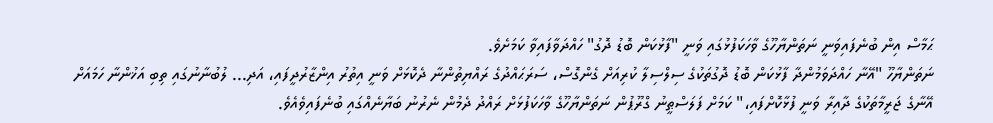ޙަމާސް އިން ބުނެފައިވަނީ ނަތަންޔާހޫގެ ވާހަކަފުޅުގައި ވަނީ "ފާޅުކަން ބޮޑު ދޮގު" ހައްދަވާފައިވާ ކަމަށެވެ.
ނަތަންޔާހޫ "އޭނާ ހައްދަވަމުންދާ ފާޅުކަން ބޮޑު ދޮގުތަކުގެ ސިލްސިލާ ކުރިއަށް ގެންގޮސް، ސަރަޙައްދުގެ ރައްޔިތުންނާ ދެކޮޅަށް ވަނީ އިތުރު އިންޒާރުދީފައި، އަދި... ލުބުނާނުގައި ތިބި އަޚުންނާ ހަމައަށް އޭނާގެ ޖަރީމާތަކުގެ ދާއިރާ ވަނީ ފުޅާކޮށްފައި،" ކަމަށް ފަލަސްޠީނު ގްރޫޕުން ނަތަންޔާހޫގެ ވާހަކަފުޅަށް ރައްދު ދެމުން ނެރުނު ބަޔާނެއްގައި ބުނެފައިވެއެވެ.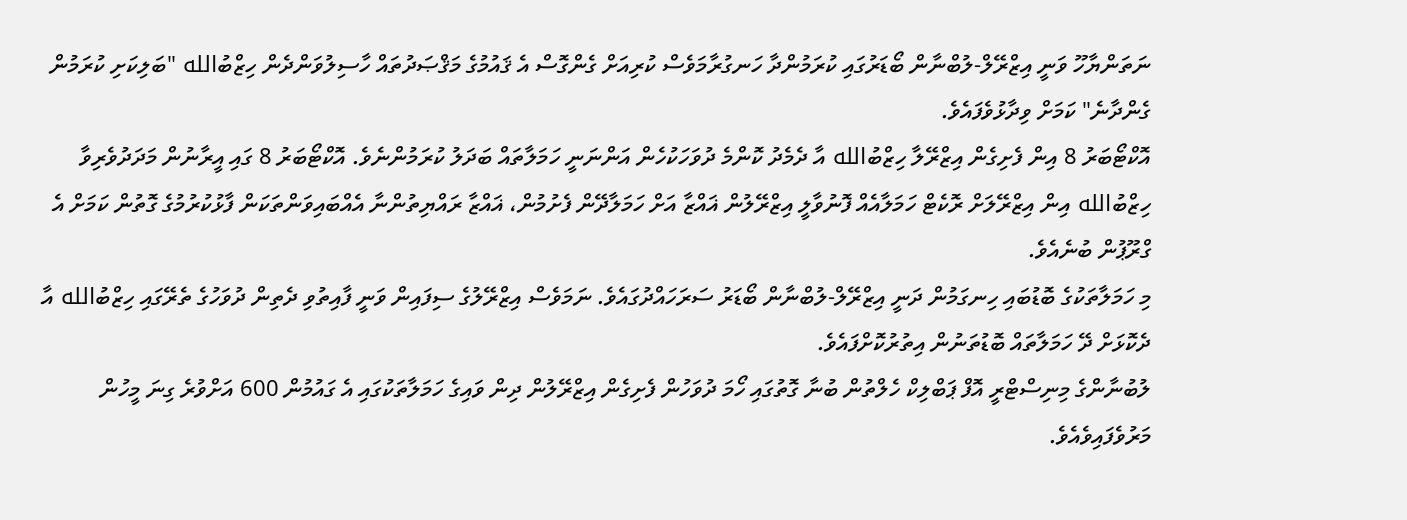ނަތަންޔާހޫ ވަނީ އިޒްރޭލް-ލުބްނާން ބޯޑަރުގައި ކުރަމުންދާ ހަނގުރާމަވެސް ކުރިއަށް ގެންގޮސް އެ ޤައުމުގެ މަޤްޞަދުތައް ހާސިލުވަންދެން ހިޒްބުالله "ބަލިކަށި ކުރަމުން ގެންދާނެ" ކަމަށް ވިދާޅުވެފައެވެ.
އޮކްޓޯބަރު 8 އިން ފެށިގެން އިޒްރޭލާ ހިޒްބުالله އާ ދެމެދު ކޮންމެ ދުވަހަކުހެން އަންނަނީ ހަމަލާތައް ބަދަލު ކުރަމުންނެވެ. އޮކްޓޯބަރު 8 ގައި އީރާނުން މަދަދުވެރިވާ ހިޒްބުالله އިން އިޒްރޭލަށް ރޮކެޓް ހަމަލާއެއް ފޮނުވާލީ އިޒްރޭލުން ޣައްޒާ އަށް ހަމަލާދޭން ފެށުމުން، ޣައްޒާ ރައްޔިތުންނާ އެއްބައިވަންތަކަން ފާޅުކުރުމުގެ ގޮތުން ކަމަށް އެ ގްރޫޕުން ބުނެއެވެ.
މި ހަމަލާތަކުގެ ބޮޑުބައި ހިނގަމުން ދަނީ އިޒްރޭލް-ލުބްނާން ބޯޑަރު ސަރަހައްދުގައެވެ. ނަމަވެސް އިޒްރޭލުގެ ސިފައިން ވަނީ ފާއިތުވި ދެތިން ދުވަހުގެ ތެރޭގައި ހިޒްބުالله އާ ދެކޮޅަށް ދޭ ހަމަލާތައް ބޮޑުތަނުން އިތުރުކޮށްފައެވެ.
ލުބުނާންގެ މިނިސްޓްރީ އޮފް ޕަބްލިކް ހެލްތުން ބުނާ ގޮތުގައި ހޯމަ ދުވަހުން ފެށިގެން އިޒްރޭލުން ދިން ވައިގެ ހަމަލާތަކުގައި އެ ގައުމުން 600 އަށްވުރެ ގިނަ މީހުން މަރުވެފައިވެއެވެ.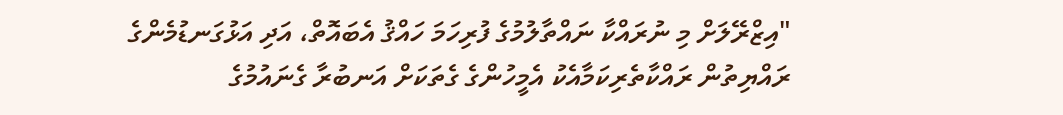"އިޒްރޭލަށް މި ނުރައްކާ ނައްތާލުމުގެ ފުރިހަމަ ހައްޤު އެބައޮތް، އަދި އަޅުގަނޑުމެންގެ ރައްޔިތުން ރައްކާތެރިކަމާއެކު އެމީހުންގެ ގެތަކަށް އަނބުރާ ގެނައުމުގެ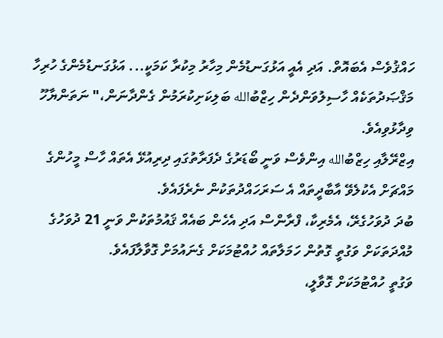ހައްޤުވެސް އެބައޮތް. އަދި އެއީ އަޅުގަނޑުމެން މިހާރު މިކުރާ ކަމަކީ... އަޅުގަނޑުމެންގެ ހުރިހާ މަޤްޞަދުތަކެއް ހާސިލުވަންދެން ހިޒްބުالله ބަލިކަށިކުރަމުން ގެންދާނަން،" ނަތަންޔާހޫ ވިދާޅުވިއެވެ.
އިޒްރޭލާއި ހިޒްބުالله އިންވެސް ވަނީ ބޯޑަރުގެ ދެފަރާތުގައި ދިރިއުޅޭ އެތައް ހާސް މީހުންގެ މައްޗަށް އެކުލެވޭ އާބާދީތައް އެ ސަރަހައްދުތަކުން ނެރެފައެވެ.
ބުދަ ދުވަހުގެރޭ، އެމެރިކާ، ފްރާންސް އަދި އެހެން ބައެއް ޤައުމުތަކުން ވަނީ 21 ދުވަހުގެ މުއްދަތަކަށް ވަގުތީ ގޮތުން ހަމަލާތައް ހުއްޓުމަކަށް ގެނައުމަށް ގޮވާލާފައެވެ.
ވަގުތީ ހުއްޓުމަކަށް ގޮވާލީ،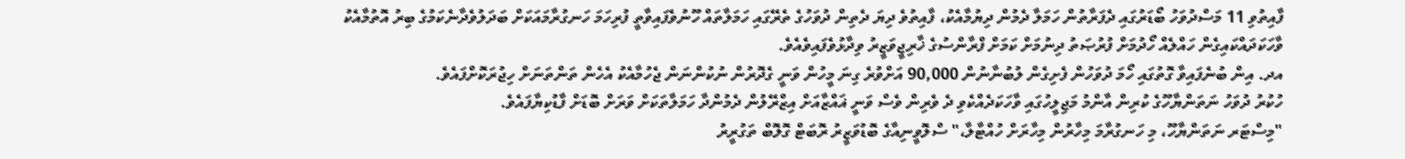ފާއިތުވި 11 މަސްދުވަހު ބޯޑަރުގައި ދެފަރާތުން ހަމަލާ ދެމުން ދިޔުމާއެކު، ފާއިތުވެ ދިޔަ ދެތިން ދުވަހުގެ ތެރޭގައި ހަމަލާތައް ހޫނުވެފައިވާތީ ފުރިހަމަ ހަނގުރާމައަކަށް ބަދަލުވެދާނެކަމުގެ ބިރު އޮތުމާއެކު ވާހަކަދައްކައިގެން ހައްލެއް ހޯދުމަށް ފުރުޞަތު ދިނުމަށް ކަމަށް ފްރާންސުގެ ޚާރިޖީވަޒީރު ވިދާޅުވެފައިވެއެވެ.
އދ. އިން ބުނެފައިވާ ގޮތުގައި ހޯމަ ދުވަހުން ފެށިގެން ލުބުނާނުން 90,000 އަށްވުރެ ގިނަ މީހުން ވަނީ ގެދޮރުން ނުކުންނަން ޖެހުމާއެކު އެހެން ތަންތަނަށް ހިޖުރަކޮށްފައެވެ.
ހުކުރު ދުވަހު ނަތަންޔާހޫގެ ކުރިން އާންމު މަޖިލީހުގައި ވާހަކަދެއްކެވި ދެ ވެރިން ވެސް ވަނީ ޣައްޒާއަށް އިޒްރޭލުން ދެމުންދާ ހަމަލާތަކަށް ވަރަށް ބޮޑަށް ފާޑުކިޔާފައެވެ.
"މިސްޓަރ ނަތަންޔާހޫ، މި ހަނގުރާމަ މިހާރުން މިހާރަށް ހުއްޓާލާ،" ސްލޮވީނިއާގެ ބޮޑުވަޒީރު ރޮބަޓް ގޮލޮބް ތަގުރީރު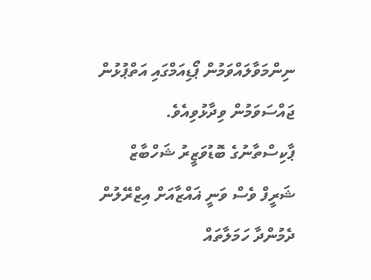ނިންމަވާލައްވަމުން ޕޯޑިއަމްގައި އަތްޕުޅުން ޖައްސަވަމުން ވިދާޅުވިއެވެ.
ޕާކިސްތާނުގެ ބޮޑުވަޒީރު ޝަހްބާޒް ޝަރީފް ވެސް ވަނީ ޣައްޒާއަށް އިޒްރޭލުން ދެމުންދާ ހަމަލާތައް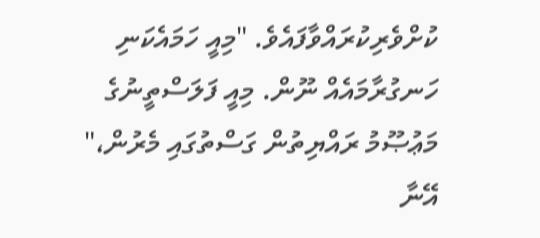ކުށްވެރިކުރައްވާފައެވެ. "މިއީ ހަމައެކަނި ހަނގުރާމައެއް ނޫން. މިއީ ފަލަސްތީނުގެ މަޢުޞޫމު ރައްޔިތުން ގަސްތުގައި މެރުން،" އޭނާ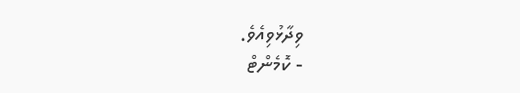ވިދާޅުވިއެވެ.
- ކޮމެންޓް